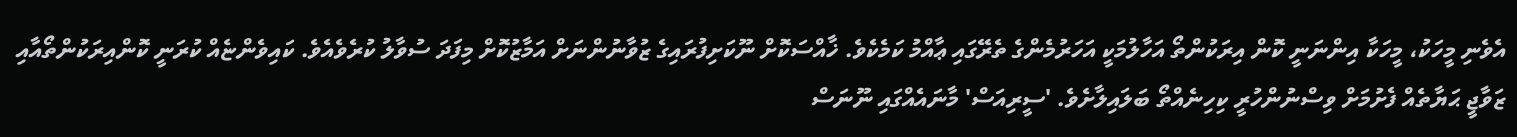އެވެނި މީހަކު، މީހަކާ އިންނަނީ ކޮން އިރަކުންތޯ އަހާލުމަކީ އަހަރުމެންގެ ތެރޭގައި ޢާއްމު ކަމެކެވެ. ޚާއްސަކޮށް ނޫކަށިފުރައިގެ ޒުވާނުންނަށް އަމާޒުކޮށް މިފަދަ ސުވާލު ކުރެވެއެވެ. ކައިވެންޏެއް ކުރަނީ ކޮންއިރަކުންތޯއާއި ޒަވާޖީ ޙަޔާތެއް ފެށުމަށް ވިސްނުންހުރީ ކިހިނެއްތޯ ބަލައިލާށެވެ. 'ސީރިއަސް' މާނައެއްގައި ނޫނަސް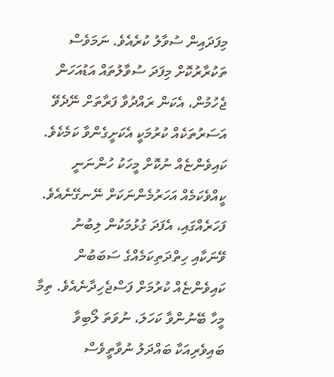މިފަދައިން ސުވާލު ކުރެއެވެ. ނަމަވެސް ތަކުރާރުކޮށް މިފަދަ ސުވާލުތައް އަޑުއަހަން ޖެހުމުން، އެކަން ރައްދުވާ ފަރާތަށް ނޭދެވޭ އަސަރުތަކެއް ކުރުމަކީ އެކަށީގެންވާ ކަމެކެވެ.
ކައިވެންޏެއް ނުކޮށް މީހަކު ހުންނަނީ ކީއްވެކަމެއް އަހަރުމެންނަކަށް ނޭނގޭނެއެވެ. ފަހަރެއްގައި، އެފަދަ ގުޅުމަކުން ލިބުނު ވޭނަކާއި ހިތްދަތިކަމެއްގެ ސަބަބުން ކައިވެންޏެއް ކުރުމަށް ފަސްޖެހިދާނެއެވެ. ތިމާ މީހާ ބޭނުންވާ ކަހަލަ، ނުވަތަ ލޯބިވާ ބައިވެރިއަކާ ބައްދަލު ނުވާތީވެސް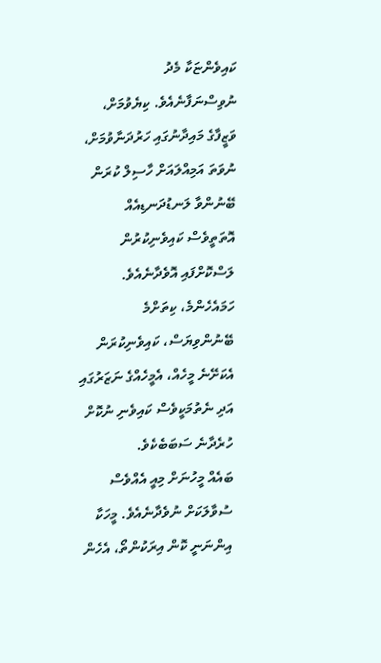ކައިވެންޏަކާ މެދު ނުވިސްނަފާނެއެވެ. ކިޔެވުމަށް، ވަޒީފާގެ މައިދާނުގައި ހަރުދަނާވުމަށް، ނުވަތަ އަމިއްލައަށް ހާސިލް ކުރަން ބޭނުންވާ ލަނޑުދަނޑިއެއް އޮތަތީވެސް ކައިވެނިކުރުން ލަސްކޮށްފައި އޮވެދާނެއެވެ. ހަމައެހެންމެ، ކިތަށްމެ ބޭނުންވިޔަސް، ކައިވެނިކުރަން އެކަށޭނެ މީހެއް، އެމީހެއްގެ ނަޒަރުގައި އަދި ނެތުމަކީވެސް ކައިވެނި ނުކޮށް ހުރެދާނެ ސަބަބެކެވެ.
ބައެއް މީހުނަށް މިއީ އެއްވެސް ސުވާލަކަށް ނުވެދާނެއެވެ. މީހަކާ އިންނަނީ ކޮން އިރަކުންތޯ، އެހެން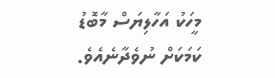މީހަކު އަހާލިޔަސް މާބޮޑު ކަމަކަށް ނުވެދާނެއެވެ.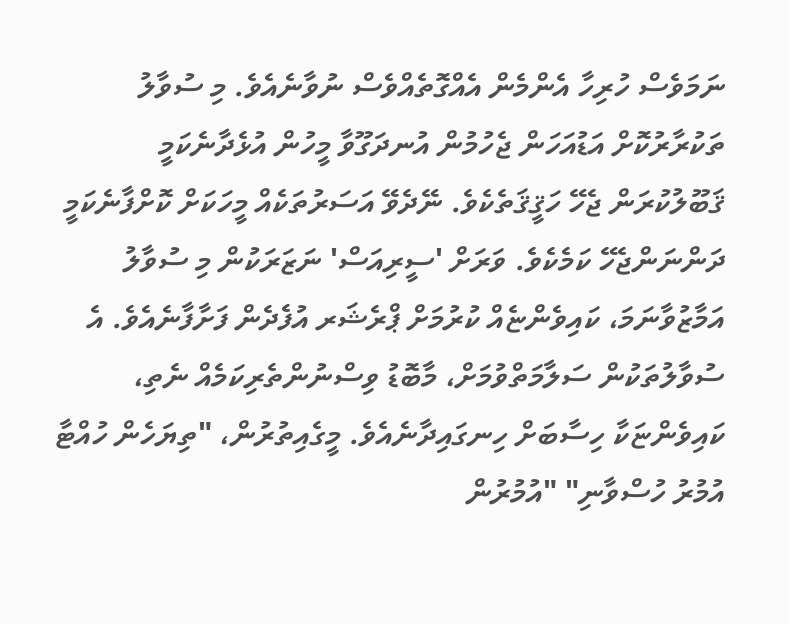ނަމަވެސް ހުރިހާ އެންމެން އެއްގޮތެއްވެސް ނުވާނެއެވެ. މި ސުވާލު ތަކުރާރުކޮށް އަޑުއަހަން ޖެހުމުން އުނދަގޫވާ މީހުން އުޅެދާނެކަމީ ޤަބޫލުކުރަން ޖެހޭ ހަޤީޤަތެކެވެ. ނޭދެވޭ އަސަރުތަކެއް މީހަކަށް ކޮށްފާނެކަމީ ދަންނަންޖެހޭ ކަމެކެވެ. ވަރަށް 'ސީރިއަސް' ނަޒަރަކުން މި ސުވާލު އަމާޒުވާނަމަ، ކައިވެންޏެއް ކުރުމަށް ޕްރެޝަރ އުފެދެން ފަށާފާނެއެވެ. އެ ސުވާލުތަކުން ސަލާމަތްވުމަށް، މާބޮޑު ވިސްނުންތެރިކަމެއް ނެތި، ކައިވެންޏަކާ ހިސާބަށް ހިނގައިދާނެއެވެ. މީގެއިތުރުން، "ތިޔަހެން ހުއްޓާ އުމުރު ހުސްވާނި" "އުމުރުން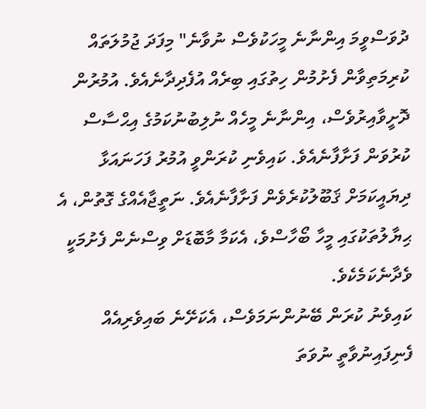ދުވަސްވީމަ އިންނާނެ މީހަކުވެސް ނުވާނެ" މިފަދަ ޖުމުލަތައް ކުރިމަތިވާން ފެށުމުން ހިތުގައި ބިރެއް އުފެދިދާނެއެވެ. އުމުރުން ދޮށީވާއިރުވެސް، އިންނާނެ މީހެއް ނުލިބުނުކަމުގެ އިޙްސާސް ކުރުވަން ފަށާފާނެއެވެ. ކައިވެނި ކުރަންވީ އުމުރު ފަހަނައަޅާ ދިޔައީކަމަށް ޤަބޫލުކުރެވެން ފަށާފާނެއެވެ. ނަތީޖާއެއްގެ ގޮތުން، އެ ޙިޔާލުތަކުގައި މީހާ ބޯހާސްވެ، އެކަމާ މާބޮޑަށް ވިސްނެން ފެށުމަކީ ވެދާނެކަމެކެވެ.
ކައިވެނު ކުރަން ބޭނުންނަމަވެސް، އެކަށޭނެ ބައިވެރިއެއް ފެނިފައިނުވާތީ ނުވަތަ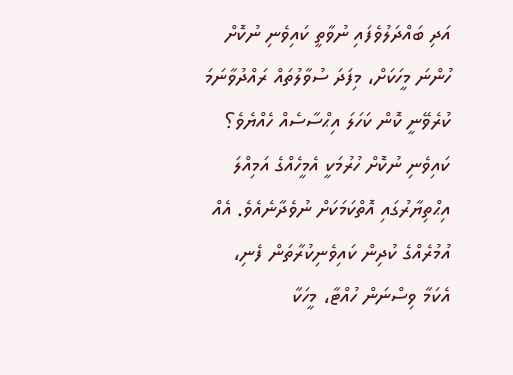އަދި ބައްދަލުވެފައި ނުވާތީ ކައިވެނި ނުކޮށް ހުންނަ މީހަކަށް، މިފަދަ ސުވާލުތައް ރައްދުވާނަމަ ކުރެވޭނީ ކޮން ކަހަލަ އިޙްސާސެއް ހެއްޔެވެ؟ ކައިވެނި ނުކޮށް ހުރުމަކީ އެމީހެއްގެ އަމިއްލަ އިޙްތިޔާރުގައި އޮތްކަމަކަށް ނުވެދާނެއެވެ. އެއް އުމުރެއްގެ ކުދިން ކައިވެނިކުރާތަން ފެނި، އެކަމާ ވިސްނަން ހުއްޓާ، މީހަކާ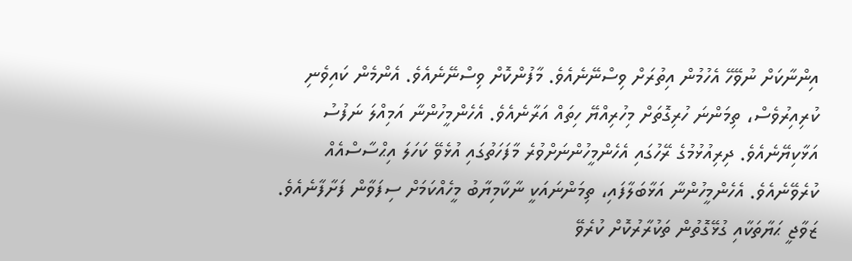އިންނާކަށް ނުވޭހޭ އެހުމުން އިތުރަށް ވިސްނޭނެއެވެ. މާފުންކޮށް ވިސްނޭނެއެވެ. އެންމެން ކައިވެނި ކުރިއިރުވެސް، ތިމަންނަ ހުރިގޮތަށް މިހުރިއްޔޭ ހިތައް އަރާނެއެވެ. އެހެންމީހުންނާ އަމިއްލަ ނަފުސު އަޅާކިޔޭނެއެވެ. ދިރިއުޅުމުގެ ރޭހުގައި އެހެންމީހުންނަށްވުރެ މާފަހަތުގައި އުޅެވޭ ކަހަލަ އިޙްސާސްއެއް ކުރެވޭނެއެވެ. އެހެންމީހުންނާ އަޅާބަލާފައި، ތިމަންނައަކީ ނާކާމިޔާބު މީހެއްކަމަށް ސިފަވާން ފަށާފާނެއެވެ.
ޒަވާޖީ ޙަޔާތަކާއި ގުޅޭގޮތުން ތަކުރާރުކޮށް ކުރެވޭ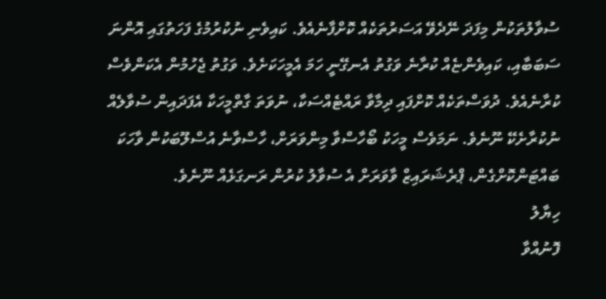ސުވާލުތަކުން މިފަދަ ނޭދެވޭ އަސަރުތަކެއް ކޮށްފާނެއެވެ. ކައިވެނި ނުކުރުމުގެ ފަހަތުގައި އޮންނަ ސަބަބާއި، ކައިވެންޏެއް ކުރާނެ ވަގުތު އެނގޭނީ ހަމަ އެމީހަކަށެވެ. ވަގުތު ޖެހުމުން އެކަންވެސް ކުރާނެއެވެ. ދުވަސްތަކެއް ކޮށްފައި ދިމާވާ ރައްޓެއްސަކާ، ނުވަތަ ގާތްމީހަކާ އެފަދައިން ސުވާލެއް ނުކުރާށެކޭ ނޫނެވެ. ނަމަވެސް މީހަކު ބޯހާސްވާ މިންވަރަށް، ހާސްވާނެ އުސްލޫބަކުން ވާހަކަ ބައްޓަންކޮށްގެން، ޕްރެޝަރައިޒް ވާވަރަށް އެ ސުވާލު ކުރުން ރަނގަޅެއް ނޫނެވެ.
ހިޔާލު
ފޮނުއްވާ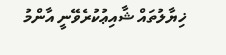ޚިޔާލުތައް ޝާއިޢުކުރެވޭނީ އާންމު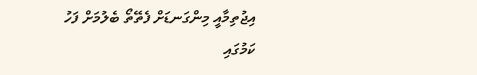އިޖުތިމާއީ މިންގަނޑަށް ފެތޭތޯ ބެލުމަށް ފަހު ކަމުގައި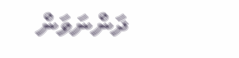ދަންނަވަން